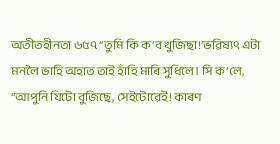অতীতহীনতা ৬৫৭ “তুমি কি ক’ব খুজিছা!’ভৱিষ্যৎ এটা মনলৈ ভাহি অহাত তাই হাঁহি মাৰি সুধিলে। সি ক’লে, “আপুনি যিটো বুজিছে, সেইটোৱেই! কাৰণ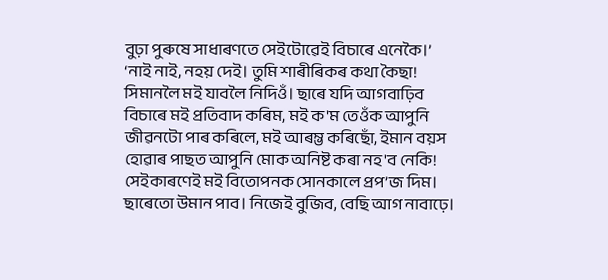বুঢ়া পুৰুষে সাধাৰণতে সেইটোৱেই বিচাৰে এনেকৈ।’ ‘নাই নাই, নহয় দেই। তুমি শাৰীৰিকৰ কথা কৈছা! সিমানলৈ মই যাবলৈ নিদিওঁ। ছাৰে যদি আগবাঢ়িব বিচাৰে মই প্ৰতিবাদ কৰিম, মই ক'ম তেওঁক আপুনি জীৱনটো পাৰ কৰিলে, মই আৰম্ভ কৰিছোঁ, ইমান বয়স হোৱাৰ পাছত আপুনি মোক অনিষ্ট কৰা নহ'ব নেকি! সেইকাৰণেই মই বিতোপনক সোনকালে প্ৰপ’জ দিম। ছাৰেতো উমান পাব। নিজেই বুজিব, বেছি আগ নাবাঢ়ে।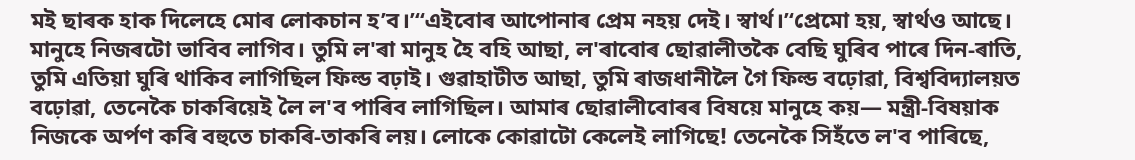মই ছাৰক হাক দিলেহে মোৰ লোকচান হ’ব।’“এইবোৰ আপোনাৰ প্ৰেম নহয় দেই। স্বাৰ্থ।’‘প্ৰেমো হয়, স্বাৰ্থও আছে। মানুহে নিজৰটো ভাবিব লাগিব। তুমি ল'ৰা মানুহ হৈ বহি আছা, ল'ৰাবোৰ ছোৱালীতকৈ বেছি ঘুৰিব পাৰে দিন-ৰাতি, তুমি এতিয়া ঘুৰি থাকিব লাগিছিল ফিল্ড বঢ়াই। গুৱাহাটীত আছা, তুমি ৰাজধানীলৈ গৈ ফিল্ড বঢ়োৱা, বিশ্ববিদ্যালয়ত বঢ়োৱা, তেনেকৈ চাকৰিয়েই লৈ ল'ব পাৰিব লাগিছিল। আমাৰ ছোৱালীবোৰৰ বিষয়ে মানুহে কয়— মন্ত্ৰী-বিষয়াক নিজকে অৰ্পণ কৰি বহুতে চাকৰি-তাকৰি লয়। লোকে কোৱাটো কেলেই লাগিছে! তেনেকৈ সিহঁতে ল'ব পাৰিছে,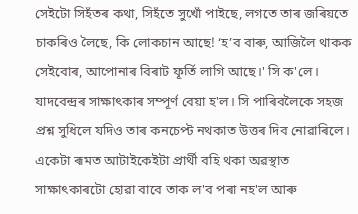সেইটো সিহঁতৰ কথা, সিহঁতে সুখোঁ পাইছে, লগতে তাৰ জৰিয়তে চাকৰিও লৈছে, কি লোকচান আছে! ‘হ’ব বাৰু, আজিলৈ থাকক সেইবোৰ, আপোনাৰ বিৰাট ফূৰ্তি লাগি আছে।' সি ক'লে। যাদবেন্দ্ৰৰ সাক্ষাৎকাৰ সম্পূৰ্ণ বেয়া হ'ল। সি পাৰিবলৈকে সহজ প্ৰশ্ন সুধিলে যদিও তাৰ কনচেপ্ট নথকাত উত্তৰ দিব নোৱাৰিলে। একেটা ৰূমত আটাইকেইটা প্ৰাৰ্থী বহি থকা অৱস্থাত সাক্ষাৎকাৰটো হোৱা বাবে তাক ল'ব পৰা নহ'ল আৰু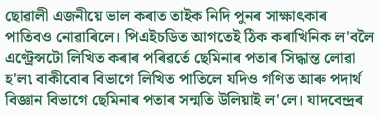ছোৱালী এজনীয়ে ভাল কৰাত তাইক নিদি পুনৰ সাক্ষাৎকাৰ পাতিবও নোৱাৰিলে। পিএইচডিত আগতেই ঠিক কৰাখিনিক ল'বলৈ এণ্ট্ৰেন্সটো লিখিত কৰাৰ পৰিৱৰ্তে ছেমিনাৰ পতাৰ সিদ্ধান্ত লোৱা হ'ল৷ বাকীবোৰ বিভাগে লিখিত পাতিলে যদিও গণিত আৰু পদাৰ্থ বিজ্ঞান বিভাগে ছেমিনাৰ পতাৰ সন্মতি উলিয়াই ল'লে। যাদবেন্দ্ৰৰ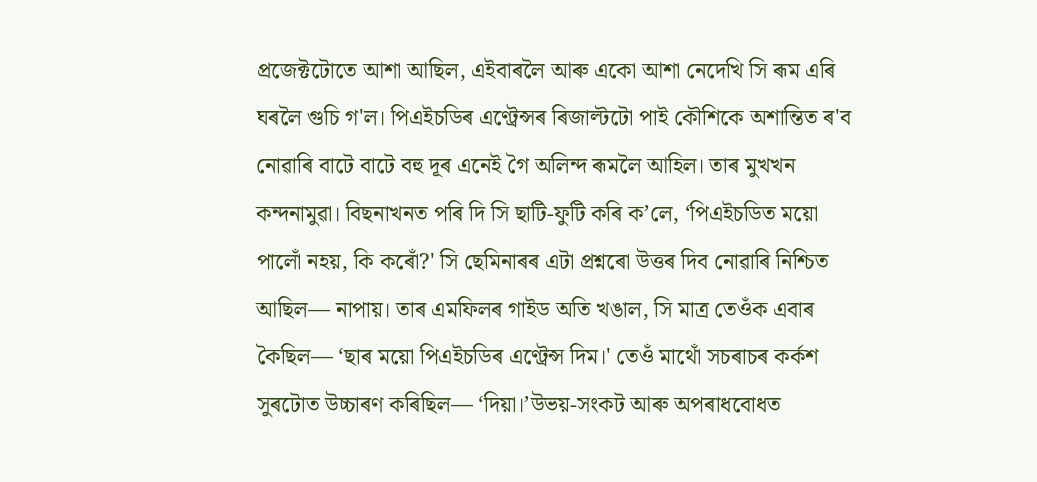প্ৰজেক্টটোতে আশা আছিল, এইবাৰলৈ আৰু একো আশা নেদেখি সি ৰূম এৰি ঘৰলৈ গুচি গ'ল। পিএইচডিৰ এণ্ট্ৰেন্সৰ ৰিজাল্টটো পাই কৌশিকে অশান্তিত ৰ'ব নোৱাৰি বাটে বাটে বহু দূৰ এনেই গৈ অলিন্দ ৰূমলৈ আহিল। তাৰ মুখখন কন্দনামুৱা। বিছনাখনত পৰি দি সি ছাটি-ফুটি কৰি ক’লে, ‘পিএইচডিত ময়ো পালোঁ নহয়, কি কৰোঁ?' সি ছেমিনাৰৰ এটা প্ৰশ্নৰো উত্তৰ দিব নোৱাৰি নিশ্চিত আছিল— নাপায়। তাৰ এমফিলৰ গাইড অতি খঙাল, সি মাত্ৰ তেওঁক এবাৰ কৈছিল— ‘ছাৰ ময়ো পিএইচডিৰ এণ্ট্ৰেন্স দিম।' তেওঁ মাথোঁ সচৰাচৰ কৰ্কশ সুৰটোত উচ্চাৰণ কৰিছিল— ‘দিয়া।’উভয়-সংকট আৰু অপৰাধবোধত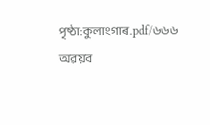পৃষ্ঠা:কুলাংগাৰ.pdf/৬৬৬
অৱয়ব